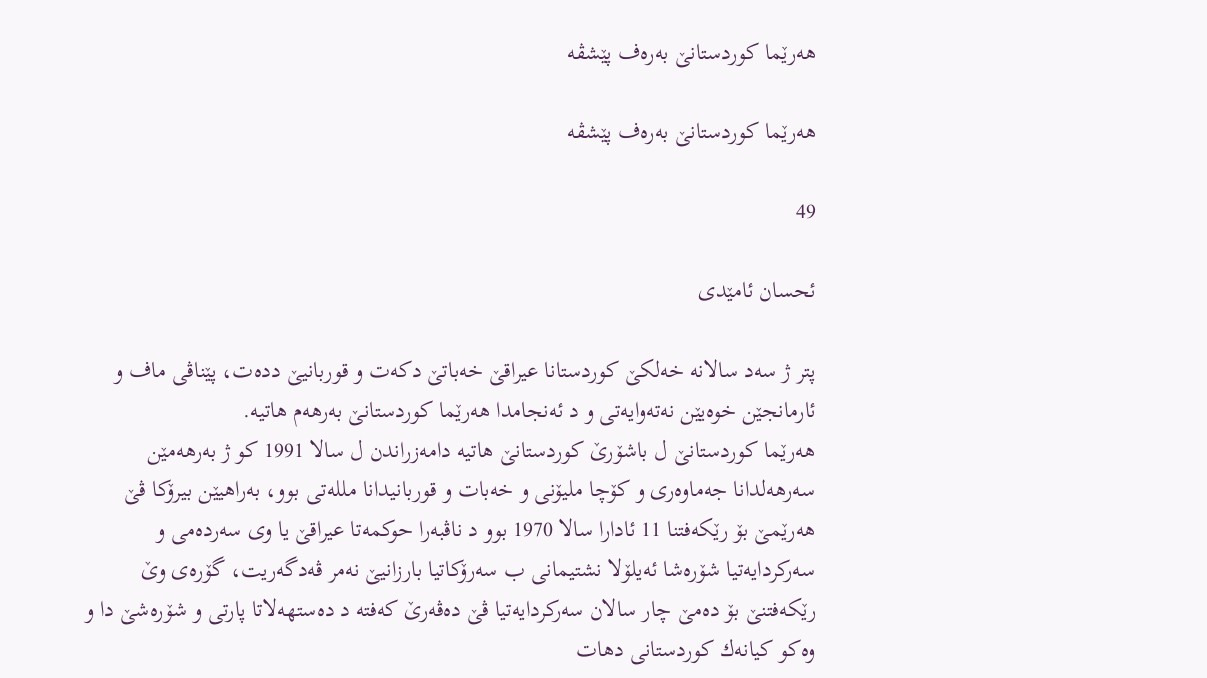هه‌رێما كوردستانێ به‌ره‌ف پێشڤه‌

هه‌رێما كوردستانێ به‌ره‌ف پێشڤه‌

49

ئحسان ئامێدى

پتر ژ سه‌د سالانه‌ خه‌لكێ كوردستانا عیراقێ خه‌باتێ دكه‌ت و قوربانیێ دده‌ت، پێناڤى ماف و ئارمانجێن خوه‌یێن نه‌ته‌وایه‌تى و د ئه‌نجامدا هه‌رێما كوردستانێ به‌رهه‌م هاتیه‌.
هه‌رێما كوردستانێ ل باشۆرێ كوردستانێ هاتیه‌ دامه‌زراندن ل سالا 1991 كو ژ به‌رهه‌مێن سه‌رهه‌لدانا جه‌ماوه‌رى و كۆچا ملیۆنى و خه‌بات و قوربانیدانا ملله‌تى بوو، به‌راهیێن بیرۆكا ڤێ هه‌رێمێ بۆ رێكه‌فتنا 11 ئادارا سالا 1970 بوو د ناڤبه‌را حوكمه‌تا عیراقێ یا وى سه‌رده‌مى و سه‌ركردایه‌تیا شۆره‌شا ئه‌یلۆلا نشتیمانى ب سه‌رۆكاتیا بارزانیێ نه‌مر ڤه‌دگه‌ریت، گۆره‌ى وێ رێكه‌فتنێ بۆ ده‌مێ چار سالان سه‌ركردایه‌تیا ڤێ ده‌ڤه‌رێ كه‌فته‌ د ده‌ستهه‌لاتا پارتى و شۆره‌شێ دا و وه‌كو كیانه‌ك كوردستانى دهات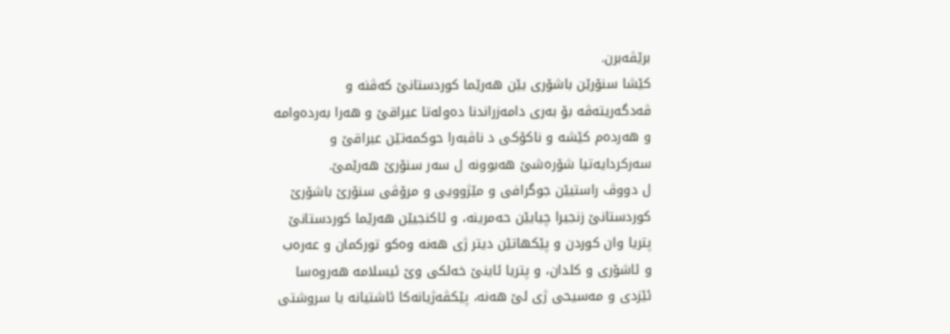برێڤه‌برن.
كێشا سنۆرێن باشۆرى یێن هه‌رێما كوردستانێ كه‌ڤنه‌ و ڤه‌دگه‌ریته‌ڤه‌ بۆ به‌رى دامه‌زراندنا ده‌وله‌تا عیراقێ و هه‌را به‌رده‌وامه‌ و هه‌رده‌م كێشه‌ و ناكۆكى د ناڤبه‌را حوكمه‌تێن عیراقێ و سه‌ركردایه‌تیا شۆره‌شێ هه‌بوونه‌ ل سه‌ر سنۆرێ هه‌رێمێ.
ل دووڤ راستیێن جوگرافى و مێژوویى و مرۆڤى سنۆرێ باشۆرێ كوردستانێ زنجیرا چیایێن حه‌مرینه‌، و ئاكنجیێن هه‌رێما كوردستانێ پتریا وان كوردن و پێكهاتێن دیتر ژى هه‌نه‌ وه‌كو توركمان و عه‌ره‌ب و ئاشۆرى و كلدان، و پتریا ئاینێ خه‌لكى وێ ئیسلامه‌ هه‌روه‌سا ئێزدى و مه‌سیحى ژى لێ هه‌نه‌، پێكڤه‌ژیانه‌كا ئاشتیانه‌ یا سروشتى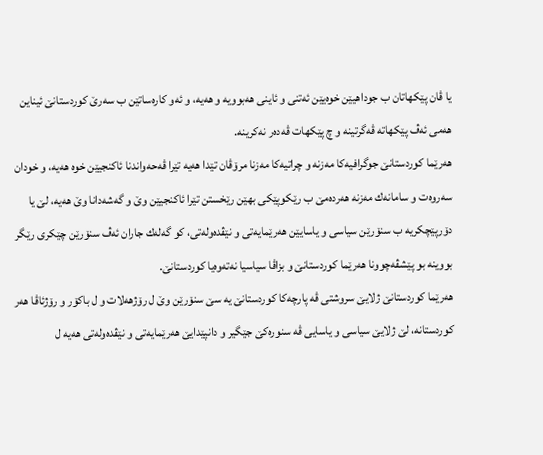یا ڤان پێكهاتان ب جوداهیێن خوه‌یێن ئه‌تنى و ئاینى هه‌بوویه‌ و هه‌یه‌، و ئه‌و كاره‌ساتێن ب سه‌رێ كوردستانێ ئیناین هه‌مى ئه‌ڤ پێكهاته‌ ڤه‌گرتینه‌ و چ پێكهات ڤه‌ده‌ر نه‌كرینه‌.
هه‌رێما كوردستانێ جوگرافیه‌كا مه‌زنه‌ و چراتیه‌كا مه‌زنا مرۆڤان تێدا هه‌یه‌ تێرا ڤه‌حه‌واندنا ئاكنجیێن خوه‌ هه‌یه‌، و خودان سه‌روه‌ت و سامانه‌ك مه‌زنه‌ هه‌رده‌مێ ب رێكوپێكى بهێن رێخستن تێرا ئاكنجیێن وێ و گه‌شه‌دانا وێ هه‌یه‌، لێ یا دۆرپێچكریه‌ ب سنۆرێن سیاسى و یاسایێن هه‌رێمایه‌تى و نێڤده‌وله‌تى، كو گه‌له‌ك جاران ئه‌ڤ سنۆرێن چێكرى رێگر بووینه‌ بو پێشڤه‌چوونا هه‌رێما كوردستانێ و بزاڤا سیاسیا نه‌ته‌وه‌یا كوردستانێ.
هه‌رێما كوردستانێ ژلایێ سروشتى ڤه‌ پارچه‌كا كوردستانێ یه‌ سێ سنۆرێن وێ ل رۆژهه‌لات و ل باكۆر و رۆژئاڤا هه‌ر كوردستانه‌، لێ ژلایێ سیاسى و یاسایى ڤه‌ سنوره‌كێ جێگیر و دانپێدایێ هه‌رێمایه‌تى و نێڤده‌وله‌تى هه‌یه‌ ل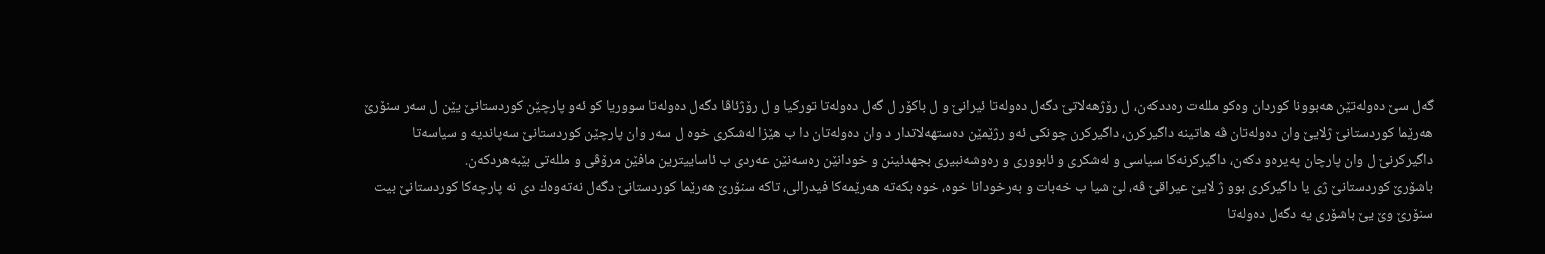گه‌ل سێ ده‌وله‌تێن هه‌بوونا كوردان وه‌كو ملله‌ت ره‌ددكه‌ن، ل رۆژهه‌لاتێ دگه‌ل ده‌وله‌تا ئیرانێ و ل باكۆر ل گه‌ل ده‌وله‌تا توركیا و ل رۆژئاڤا دگه‌ل ده‌وله‌تا سووریا كو ئه‌و پارچێن كوردستانێ یێن ل سه‌ر سنۆرێ هه‌رێما كوردستانێ ژلایێ وان ده‌وله‌تان ڤه‌ هاتینه‌ داگیركرن، داگیركرن چونكى ئه‌و رژێمێن ده‌ستهه‌لاتدار د وان ده‌وله‌تان دا ب هێزا له‌شكرى خوه‌ ل سه‌ر وان پارچێن كوردستانێ سه‌پاندیه‌ و سیاسه‌تا داگیركرنێ ل وان پارچان په‌یره‌و دكه‌ن، داگیركرنه‌كا سیاسى و له‌شكرى و ئابوورى و ره‌وشه‌نبیرى بجهدئینن و خودانێن ره‌سه‌نێن عه‌ردى ب ئاساییترین مافێن مرۆڤى و ملله‌تى بێبه‌هردكه‌ن.
باشۆرێ كوردستانێ ژى یا داگیركرى بوو ژ لایێ عیراقێ ڤه‌، لێ شیا ب خه‌بات و به‌رخودانا خوه‌، خوه‌ بكه‌ته‌ هه‌رێمه‌كا فیدرالى، تاكه‌ سنۆرێ هه‌رێما كوردستانێ دگه‌ل نه‌ته‌وه‌ك دى نه‌ پارچه‌كا كوردستانێ بیت سنۆرێ وێ یێ باشۆرى یه‌ دگه‌ل ده‌وله‌تا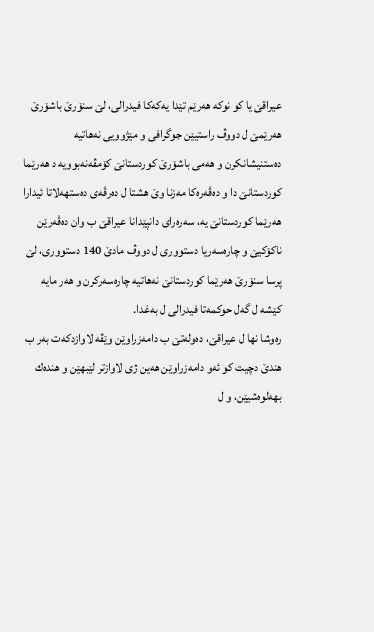عیراقێ یا كو نوكه‌ هه‌رێم تێدا یه‌كه‌كا فیدرالى، لێ سنۆرێ باشۆرێ هه‌رێمێ ل دووڤ راستیێن جوگرافى و مێژوویى نه‌هاتیه‌ ده‌ستنیشانكرن و هه‌مى باشۆرێ كوردستانێ كۆمڤه‌نه‌بوویه‌ د هه‌رێما كوردستانێ دا و ده‌ڤه‌ره‌كا مه‌زنا وێ هشتا ل ده‌رڤه‌ى ده‌ستهه‌لاتا ئیدارا هه‌رێما كوردستانێ یه‌، سه‌ره‌راى دانپێدانا عیراقێ ب وان ده‌ڤه‌رێن ناكۆكیێ و چاره‌سه‌ریا دستوورى ل دووڤ مادێ 140 دستوورى، لێ پرسا سنۆرێ هه‌رێما كوردستانێ نه‌هاتیه‌ چاره‌سه‌ركرن و هه‌ر مایه‌ كێشه‌ ل گه‌ل حوكمه‌تا فیدرالى ل به‌غدا.
ره‌وشا نها ل عیراقێ، ده‌وله‌تێ ب دامه‌زراوێن وێڤه‌ لاوازدكه‌ت به‌ر ب هندێ دچیت كو ئه‌و دامه‌زراوێن هه‌ین ژى لاوازتر لێبهێن و هنده‌ك بهه‌لوه‌شیێن، و ل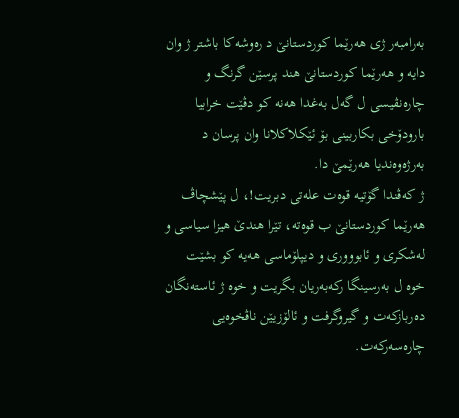به‌رامبه‌ر ژى هه‌رێما كوردستانێ د ره‌وشه‌كا باشتر ژ وان دایه‌ و هه‌رێما كوردستانێ هند پرسێن گرنگ و چاره‌نڤیسى ل گه‌ل به‌غدا هه‌نه‌ كو دڤێت خرابیا بارودۆخى بكاربینى بۆ ئێكلاكلانا وان پرسان د به‌رژه‌وه‌ندیا هه‌رێمێ دا.
ژ كه‌ڤندا گۆتیه‌ قوه‌ت عله‌تى دبریت!، ل پێشچاڤ هه‌رێما كوردستانێ ب قوه‌ته‌، تێرا هندێ هیزا سیاسى و له‌شكرى و ئابووورى و دیپلۆماسى هه‌یه‌ كو بشێت خوه‌ ل به‌رسینگا ركه‌به‌ریان بگریت و خوه‌ ژ ئاسته‌نگان ده‌ربازكه‌ت و گیروگرفت و ئالۆزیێن ناڤخوه‌یى چاره‌سه‌ركه‌ت.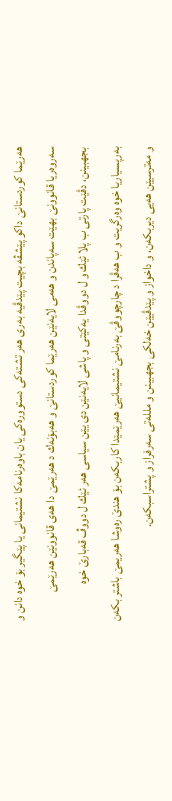هه‌رێما كوردستانێ داكو پێشڤه‌ بچیت پێدڤیه‌ به‌رى هه‌ر تشته‌كى دستووره‌كى یان باوه‌رنامه‌كا نشتیمانى یا پێگیر بۆ خوه‌ دانن و سه‌روه‌ریا قانوونێ بهێت سه‌پاندن و هه‌مى لایه‌نێن هه‌رێما كوردستانێ و هه‌بۆنه‌ك د هه‌رێمێ دا هه‌ى قانوونێن هه‌رێمێ بجهبینن، دڤێت پارتى ب پلا ئێك و ل دووڤدا یه‌كێتى و پاشى لایه‌نێن دى یێن سیاسى هه‌ر ئێك ل دووڤ قه‌بارێ خوه‌ به‌رپسیاریا خوه‌ وه‌رگریت و ب هه‌ڤرا د چارچووڤێ به‌رنامێ نشتیمانیێ هه‌رێمێدا كاربكه‌ن بۆ هندێ ره‌وشا هه‌ریمێ باشتر بكه‌ن و مه‌ترسیێن هه‌یى دیربكه‌ن، و داخواز و پێدڤیێن خه‌لكى بجهبینن و ملله‌تى سه‌رفراز و پشتراسبكه‌ن.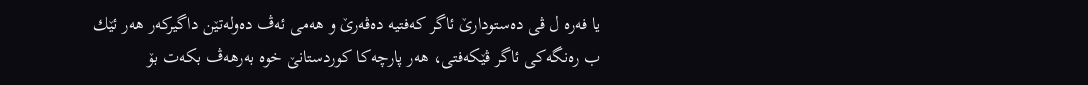یا فه‌ره‌ ل ڤى ده‌ستودارێ ئاگر كه‌فتیه‌ ده‌ڤه‌رێ و هه‌مى ئه‌ڤ ده‌وله‌تێن داگیركه‌ر هه‌ر ئێك ب ره‌نگه‌كى ئاگر ڤێكه‌فتى، هه‌ر پارچه‌كا كوردستانێ خوه‌ به‌رهه‌ڤ بكه‌ت بۆ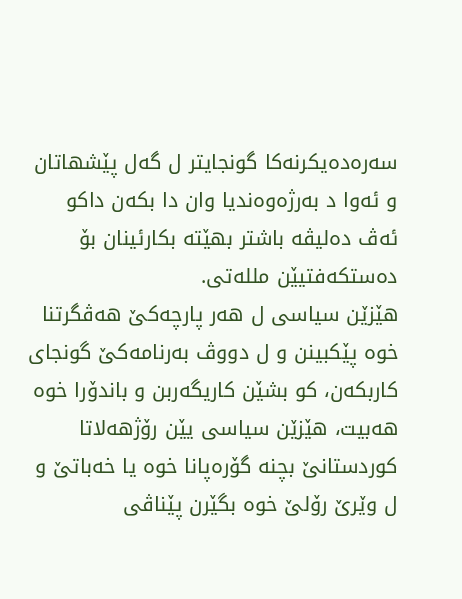سه‌ره‌ده‌یكرنه‌كا گونجایتر ل گه‌ل پێشهاتان و ئه‌وا د به‌رژه‌وه‌ندیا وان دا بكه‌ن داكو ئه‌ڤ ده‌لیڤه‌ باشتر بهێته‌ بكارئینان بۆ ده‌ستكه‌فتیێن ملله‌تى.
هێزێن سیاسى ل هه‌ر پارچه‌كێ هه‌ڤگرتنا خوه‌ پێكبینن و ل دووڤ به‌رنامه‌كێ گونجاى كاربكه‌ن، كو بشێن كاریگه‌ربن و باندۆرا خوه‌ هه‌بیت، هێزێن سیاسى یێن رۆژهه‌لاتا كوردستانێ بچنه‌ گۆره‌پانا خوه‌ یا خه‌باتێ و ل وێرێ رۆلێ خوه‌ بگێرن پێناڤى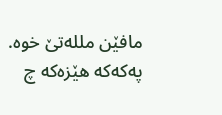مافێن ملله‌تێ خوه‌. په‌كه‌كه‌ هێزه‌كه‌ چ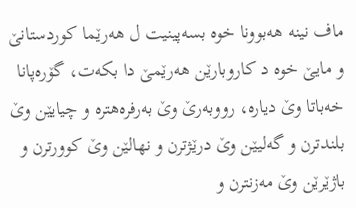ماف نینه‌ هه‌بوونا خوه‌ بسه‌پینیت ل هه‌رێما كوردستانێ و مایێ خوه‌ د كاروبارێن هه‌رێمێ دا بكه‌ت، گۆره‌پانا خه‌باتا وێ دیاره‌، رووبه‌رێ وێ به‌رفره‌هتره‌ و چیایێن وێ بلندترن و گه‌لیێن وێ درێژترن و نهالێن وێ كوورترن و باژێرێن وێ مه‌زنترن و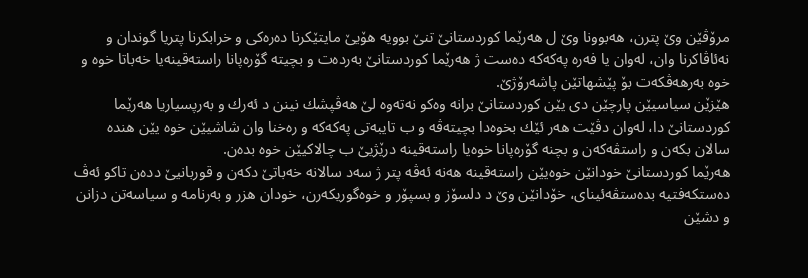مرۆڤێن وێ پترن، هه‌بوونا وێ ل هه‌رێما كوردستانێ تنێ بوویه‌ هۆیێ مایتێكرنا ده‌ره‌كى و خرابكرنا پتریا گوندان و نه‌ئاڤاكرنا وان، له‌وان یا فه‌ره‌ په‌كه‌كه‌ ده‌ست ژ هه‌رێما كوردستانێ به‌رده‌ت و بچیته‌ گۆره‌پانا راسته‌قینه‌یا خه‌باتا خوه‌ و خوه‌ به‌رهه‌ڤكه‌ت بۆ پێشهاتێن پاشه‌رۆژێ.
هێزێن سیاسیێن پارچێن دى یێن كوردستانێ برانه‌ وه‌كو نه‌ته‌وه‌ لێ هه‌ڤپشك نینن د ئه‌رك و به‌رپسیاریا هه‌رێما كوردستانێ دا، له‌وان دڤێت هه‌ر ئێك بخوه‌دا بچیته‌ڤه‌ و ب تایبه‌تى په‌كه‌كه‌ و ره‌خنا وان شاشیێن خوه‌ یێن هنده‌ سالان بكه‌ن و راستڤه‌كه‌ن و بچنه‌ گۆره‌پانا خوه‌یا راسته‌قینه‌ درێژیێ ب چالاكیێن خوه‌ بده‌ن.
هه‌رێما كوردستانێ خودانێن خوه‌یێن راسته‌قینه‌ هه‌نه‌ ئه‌ڤه‌ پتر ژ سه‌د سالانه‌ خه‌باتێ دكه‌ن و قوربانیێ دده‌ن تاكو ئه‌ڤ ده‌ستكه‌فتیه‌ بده‌ستڤه‌ئیناى، خۆدانێن وێ د دلسۆز و بسپۆر و خوه‌گوریكه‌رن، خودان هزر و به‌رنامه‌ و سیاسه‌تن دزانن و دشێن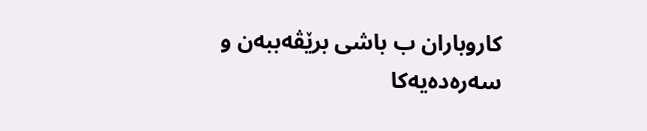كاروباران ب باشى برێڤه‌ببه‌ن و سه‌ره‌ده‌یه‌كا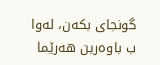گونجاى بكه‌ن، له‌وا ب باوه‌رین هه‌رێما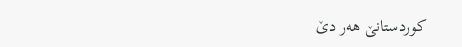كوردستانێ هه‌ر دێ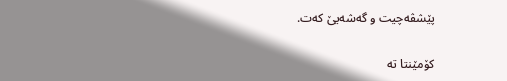پێشڤه‌چیت و گه‌شه‌یێ كه‌ت.

کۆمێنتا تە